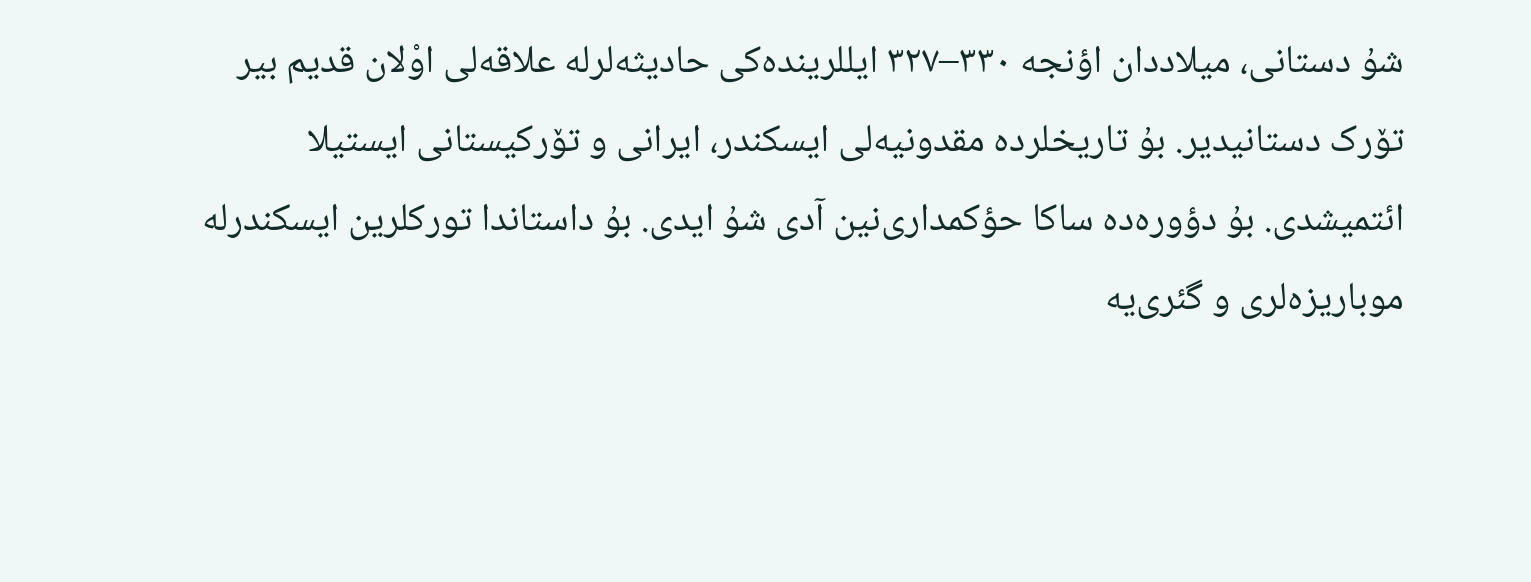شۇ دستانی، میلاددان اؤنجه ۳۳۰–۳۲۷ ایللرینده‌کی حادیثه‌لرله علاقه‌لی اوْلان قدیم بیر تۆرک دستانیدیر. بۇ تاریخلرده مقدونیه‌لی ایسکندر، ایرانی و تۆرکیستانی ایستیلا ائتمیشدی. بۇ دؤوره‌ده ساکا حؤکمداری‌نین آدی شۇ ایدی. بۇ داستاندا تورکلرین ایسکندرله موباریزه‌لری و گئری‌یه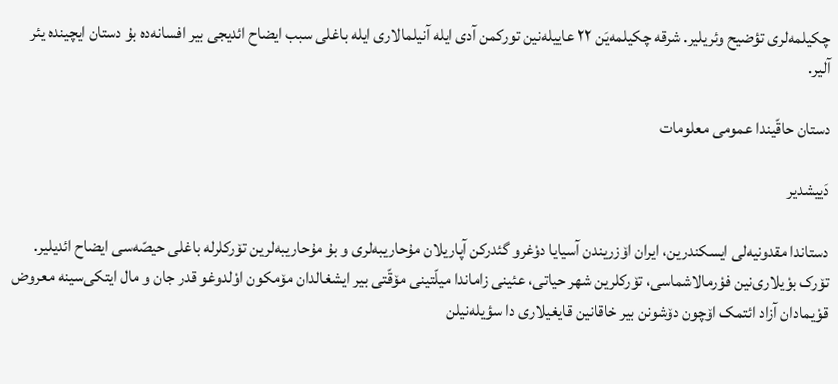چکیلمه‌لری تؤضیح وئریلیر. شرقه چکیلمه‌یَن ۲۲ عاییله‌نین تورکمن آدی ایله آنیلمالاری ایله باغلی سبب ایضاح ائدیجی بیر افسانه‌ده بۇ دستان ایچینده یئر آلیر.

دستان حاقّیندا عمومی معلومات

دَییشدیر

دستاندا مقدونیه‌لی ایسکندرین، ایران اۆزریندن آسیایا دوْغرو گئدرکن آپاریلان مۇحاریبه‌لری و بۇ مۇحاریبه‌لرین تۆرکلرله باغلی حیصّه‌سی ایضاح ائدیلیر. تۆرک بوْیلاری‌نین فوْرمالاشماسی، تۆرکلرین شهر حیاتی، عئینی زاماندا میلّتینی مۆقّتی بیر ایشغالدان مۆمکون اوْلدوغو قدر جان و مال ایتکی‌سینه معروض قوْیمادان آزاد ائتمک اۆچون دۆشونن بیر خاقانین قایغیلاری دا سؤیله‌نیلن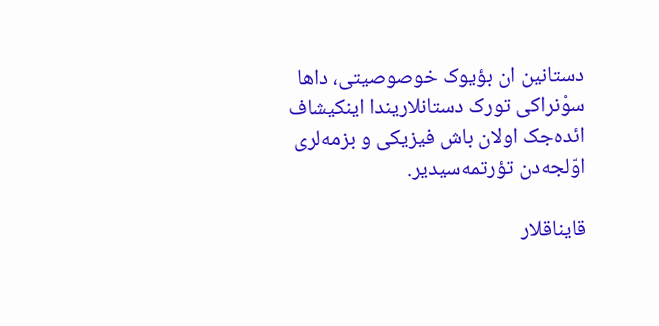دستانین ان بؤیوک خوصوصیتی، داها سوْنراکی تورک دستانلاریندا اینکیشاف ائده‌جک اولان باش فیزیکی و بزمه‌لری اوّلجه‌دن تؤرتمه‌سیدیر.

قایناقلار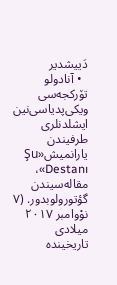دَییشدیر
  • آنادولو تۆرکجه‌سی ویکی‌پدیاسی‌نین ایشلدنلری طرفیندن یارانمیش«Şu Destanı»، مقاله‌سیندن گؤتورولوبدور. (۷ نوْوامبر ۲۰۱۷ میلادی تاریخینده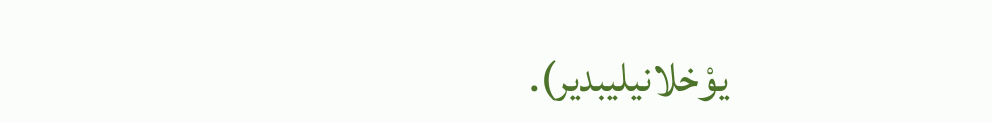یوْخلانیلیبدیر).